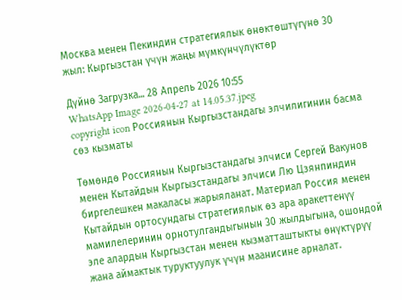Москва менен Пекиндин стратегиялык өнөктөштүгүнө 30 жыл: Кыргызстан үчүн жаңы мүмкүнчүлүктөр

Дүйнө Загрузка... 28 Апрель 2026 10:55
WhatsApp Image 2026-04-27 at 14.05.37.jpeg
copyright icon Россиянын Кыргызстандагы элчилигинин басма сөз кызматы

Төмөндө Россиянын Кыргызстандагы элчиси Сергей Вакунов менен Кытайдын Кыргызстандагы элчиси Лю Цзянпиндин биргелешкен макаласы жарыяланат. Материал Россия менен Кытайдын ортосундагы стратегиялык өз ара аракеттенүү мамилелеринин орнотулгандыгынын 30 жылдыгына, ошондой эле алардын Кыргызстан менен кызматташтыкты өнүктүрүү жана аймактык туруктуулук үчүн маанисине арналат.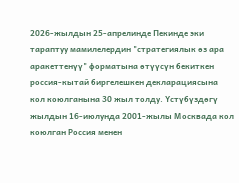2026-жылдын 25-апрелинде Пекинде эки тараптуу мамилелердин "стратегиялык өз ара аракеттенүү" форматына өтүүсүн бекиткен россия-кытай биргелешкен декларациясына кол коюлганына 30 жыл толду. Үстүбүздөгү жылдын 16-июлунда 2001-жылы Москвада кол коюлган Россия менен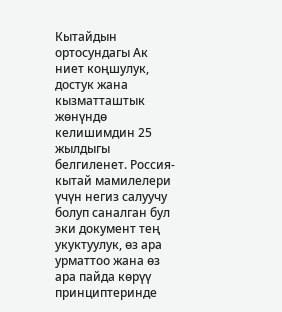Кытайдын ортосундагы Ак ниет коңшулук, достук жана кызматташтык жөнүндө келишимдин 25 жылдыгы белгиленет. Россия-кытай мамилелери үчүн негиз салуучу болуп саналган бул эки документ тең укуктуулук, өз ара урматтоо жана өз ара пайда көрүү принциптеринде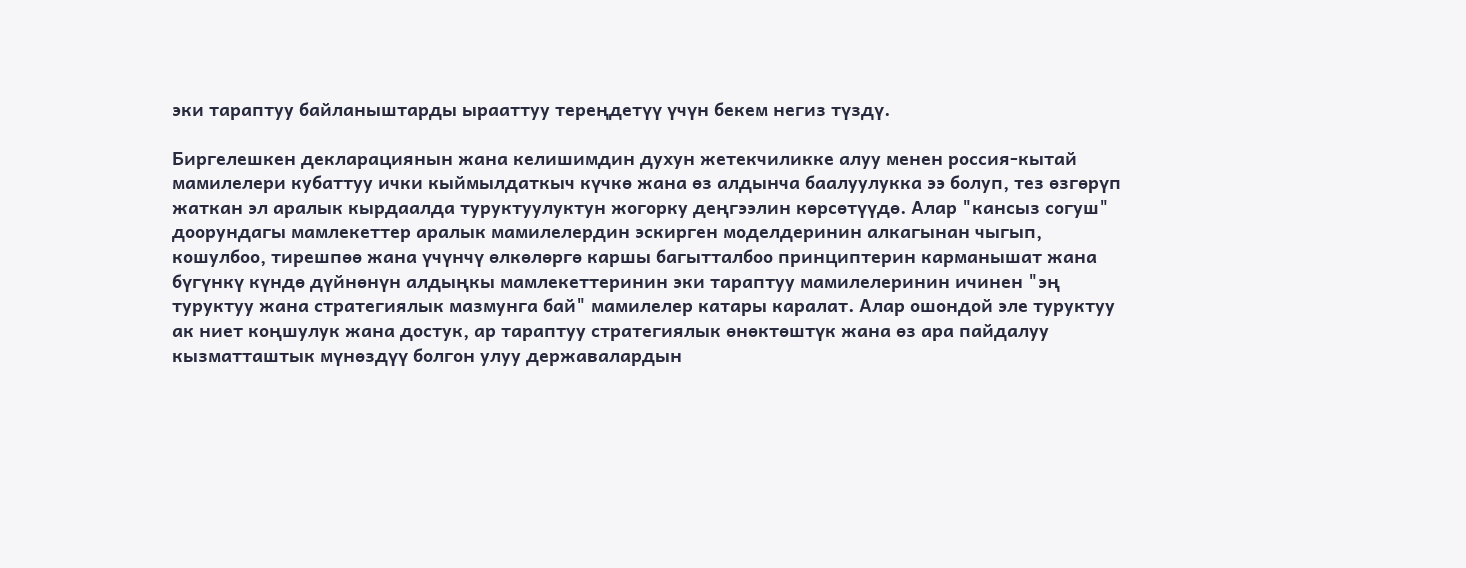эки тараптуу байланыштарды ырааттуу тереңдетүү үчүн бекем негиз түздү.

Биргелешкен декларациянын жана келишимдин духун жетекчиликке алуу менен россия-кытай мамилелери кубаттуу ички кыймылдаткыч күчкө жана өз алдынча баалуулукка ээ болуп, тез өзгөрүп жаткан эл аралык кырдаалда туруктуулуктун жогорку деңгээлин көрсөтүүдө. Алар "кансыз согуш" доорундагы мамлекеттер аралык мамилелердин эскирген моделдеринин алкагынан чыгып, кошулбоо, тирешпөө жана үчүнчү өлкөлөргө каршы багытталбоо принциптерин карманышат жана бүгүнкү күндө дүйнөнүн алдыңкы мамлекеттеринин эки тараптуу мамилелеринин ичинен "эң туруктуу жана стратегиялык мазмунга бай" мамилелер катары каралат. Алар ошондой эле туруктуу ак ниет коңшулук жана достук, ар тараптуу стратегиялык өнөктөштүк жана өз ара пайдалуу кызматташтык мүнөздүү болгон улуу державалардын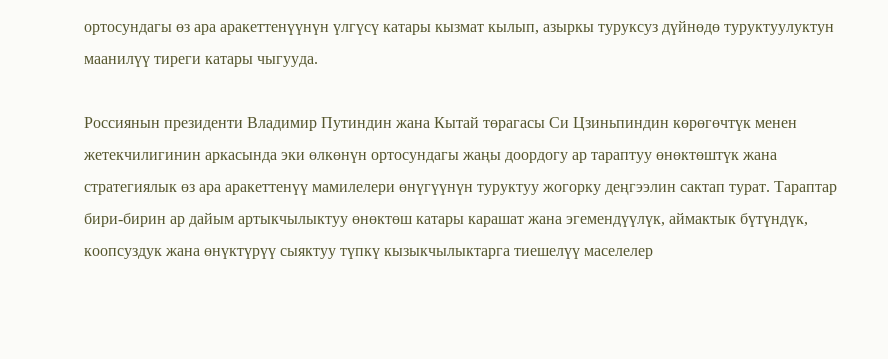ортосундагы өз ара аракеттенүүнүн үлгүсү катары кызмат кылып, азыркы туруксуз дүйнөдө туруктуулуктун маанилүү тиреги катары чыгууда.

Россиянын президенти Владимир Путиндин жана Кытай төрагасы Си Цзиньпиндин көрөгөчтүк менен жетекчилигинин аркасында эки өлкөнүн ортосундагы жаңы доордогу ар тараптуу өнөктөштүк жана стратегиялык өз ара аракеттенүү мамилелери өнүгүүнүн туруктуу жогорку деңгээлин сактап турат. Тараптар бири-бирин ар дайым артыкчылыктуу өнөктөш катары карашат жана эгемендүүлүк, аймактык бүтүндүк, коопсуздук жана өнүктүрүү сыяктуу түпкү кызыкчылыктарга тиешелүү маселелер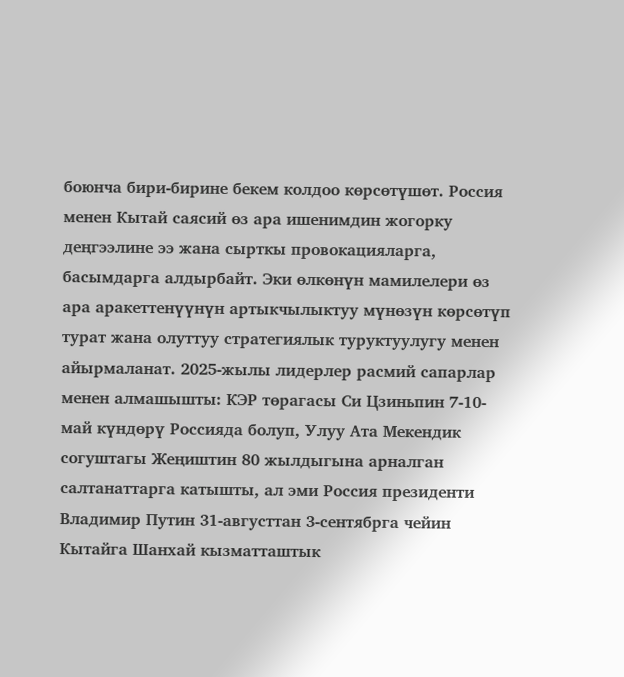боюнча бири-бирине бекем колдоо көрсөтүшөт. Россия менен Кытай саясий өз ара ишенимдин жогорку деңгээлине ээ жана сырткы провокацияларга, басымдарга алдырбайт. Эки өлкөнүн мамилелери өз ара аракеттенүүнүн артыкчылыктуу мүнөзүн көрсөтүп турат жана олуттуу стратегиялык туруктуулугу менен айырмаланат. 2025-жылы лидерлер расмий сапарлар менен алмашышты: КЭР төрагасы Си Цзиньпин 7-10-май күндөрү Россияда болуп, Улуу Ата Мекендик согуштагы Жеңиштин 80 жылдыгына арналган салтанаттарга катышты, ал эми Россия президенти Владимир Путин 31-августтан 3-сентябрга чейин Кытайга Шанхай кызматташтык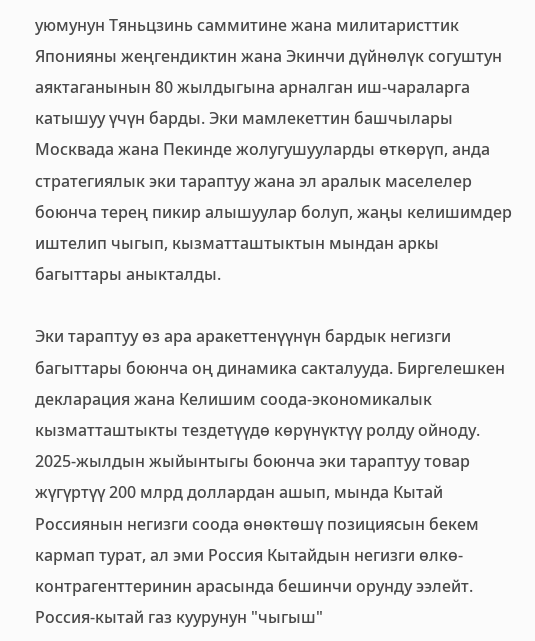уюмунун Тяньцзинь саммитине жана милитаристтик Японияны жеңгендиктин жана Экинчи дүйнөлүк согуштун аяктаганынын 80 жылдыгына арналган иш-чараларга катышуу үчүн барды. Эки мамлекеттин башчылары Москвада жана Пекинде жолугушууларды өткөрүп, анда стратегиялык эки тараптуу жана эл аралык маселелер боюнча терең пикир алышуулар болуп, жаңы келишимдер иштелип чыгып, кызматташтыктын мындан аркы багыттары аныкталды.

Эки тараптуу өз ара аракеттенүүнүн бардык негизги багыттары боюнча оң динамика сакталууда. Биргелешкен декларация жана Келишим соода-экономикалык кызматташтыкты тездетүүдө көрүнүктүү ролду ойноду. 2025-жылдын жыйынтыгы боюнча эки тараптуу товар жүгүртүү 200 млрд доллардан ашып, мында Кытай Россиянын негизги соода өнөктөшү позициясын бекем кармап турат, ал эми Россия Кытайдын негизги өлкө-контрагенттеринин арасында бешинчи орунду ээлейт. Россия-кытай газ куурунун "чыгыш"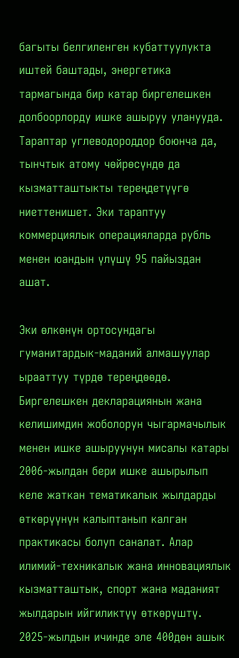багыты белгиленген кубаттуулукта иштей баштады, энергетика тармагында бир катар биргелешкен долбоорлорду ишке ашыруу уланууда. Тараптар углеводороддор боюнча да, тынчтык атому чөйрөсүндө да кызматташтыкты тереңдетүүгө ниеттенишет. Эки тараптуу коммерциялык операцияларда рубль менен юандын үлүшү 95 пайыздан ашат.

Эки өлкөнүн ортосундагы гуманитардык-маданий алмашуулар ырааттуу түрдө тереңдөөдө. Биргелешкен декларациянын жана келишимдин жоболорун чыгармачылык менен ишке ашыруунун мисалы катары 2006-жылдан бери ишке ашырылып келе жаткан тематикалык жылдарды өткөрүүнүн калыптанып калган практикасы болуп саналат. Алар илимий-техникалык жана инновациялык кызматташтык, спорт жана маданият жылдарын ийгиликтүү өткөрүштү. 2025-жылдын ичинде эле 400дөн ашык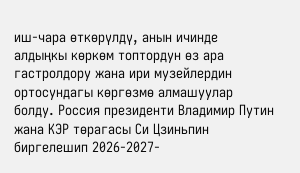иш-чара өткөрүлдү, анын ичинде алдыңкы көркөм топтордун өз ара гастролдору жана ири музейлердин ортосундагы көргөзмө алмашуулар болду. Россия президенти Владимир Путин жана КЭР төрагасы Си Цзиньпин биргелешип 2026-2027-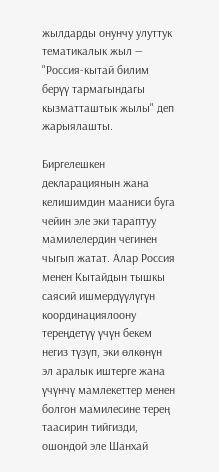жылдарды онунчу улуттук тематикалык жыл — "Россия-кытай билим берүү тармагындагы кызматташтык жылы" деп жарыялашты.

Биргелешкен декларациянын жана келишимдин мааниси буга чейин эле эки тараптуу мамилелердин чегинен чыгып жатат. Алар Россия менен Кытайдын тышкы саясий ишмердүүлүгүн координациялоону тереңдетүү үчүн бекем негиз түзүп, эки өлкөнүн эл аралык иштерге жана үчүнчү мамлекеттер менен болгон мамилесине терең таасирин тийгизди, ошондой эле Шанхай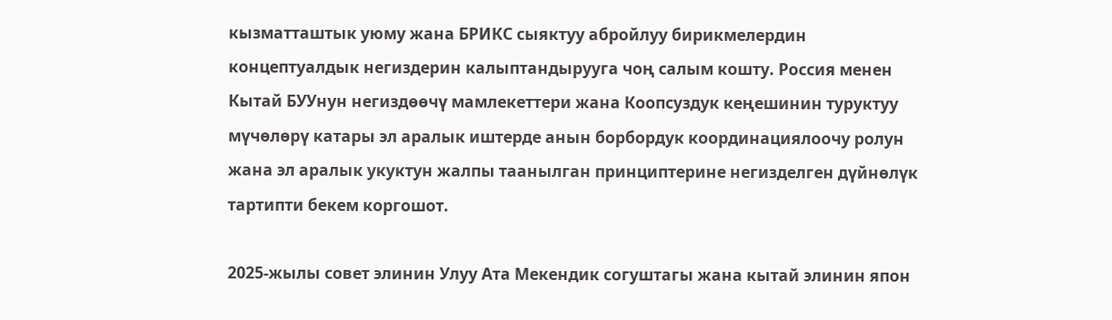кызматташтык уюму жана БРИКС сыяктуу абройлуу бирикмелердин концептуалдык негиздерин калыптандырууга чоң салым кошту. Россия менен Кытай БУУнун негиздөөчү мамлекеттери жана Коопсуздук кеңешинин туруктуу мүчөлөрү катары эл аралык иштерде анын борбордук координациялоочу ролун жана эл аралык укуктун жалпы таанылган принциптерине негизделген дүйнөлүк тартипти бекем коргошот.

2025-жылы совет элинин Улуу Ата Мекендик согуштагы жана кытай элинин япон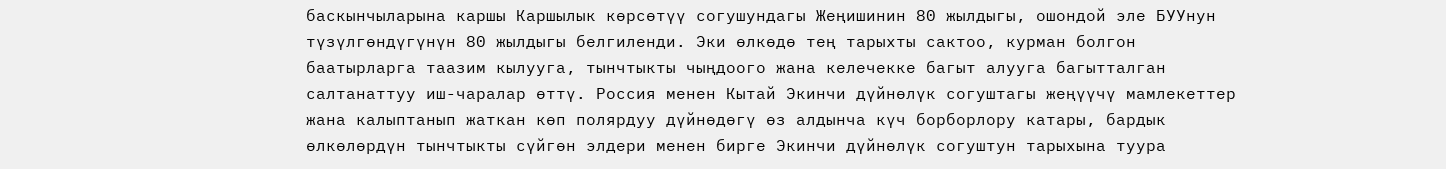баскынчыларына каршы Каршылык көрсөтүү согушундагы Жеңишинин 80 жылдыгы, ошондой эле БУУнун түзүлгөндүгүнүн 80 жылдыгы белгиленди. Эки өлкөдө тең тарыхты сактоо, курман болгон баатырларга таазим кылууга, тынчтыкты чыңдоого жана келечекке багыт алууга багытталган салтанаттуу иш-чаралар өттү. Россия менен Кытай Экинчи дүйнөлүк согуштагы жеңүүчү мамлекеттер жана калыптанып жаткан көп полярдуу дүйнөдөгү өз алдынча күч борборлору катары, бардык өлкөлөрдүн тынчтыкты сүйгөн элдери менен бирге Экинчи дүйнөлүк согуштун тарыхына туура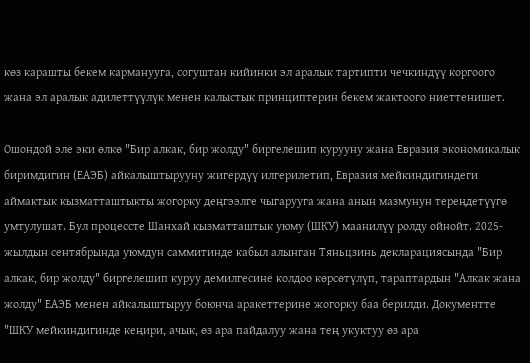көз карашты бекем карманууга, согуштан кийинки эл аралык тартипти чечкиндүү коргоого жана эл аралык адилеттүүлүк менен калыстык принциптерин бекем жактоого ниеттенишет.

Ошондой эле эки өлкө "Бир алкак, бир жолду" биргелешип курууну жана Евразия экономикалык биримдигин (ЕАЭБ) айкалыштырууну жигердүү илгерилетип, Евразия мейкиндигиндеги аймактык кызматташтыкты жогорку деңгээлге чыгарууга жана анын мазмунун тереңдетүүгө умтулушат. Бул процессте Шанхай кызматташтык уюму (ШКУ) маанилүү ролду ойнойт. 2025-жылдын сентябрында уюмдун саммитинде кабыл алынган Тяньцзинь декларациясында "Бир алкак, бир жолду" биргелешип куруу демилгесине колдоо көрсөтүлүп, тараптардын "Алкак жана жолду" ЕАЭБ менен айкалыштыруу боюнча аракеттерине жогорку баа берилди. Документте "ШКУ мейкиндигинде кеңири, ачык, өз ара пайдалуу жана тең укуктуу өз ара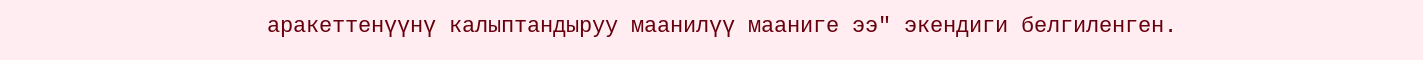аракеттенүүнү калыптандыруу маанилүү мааниге ээ" экендиги белгиленген.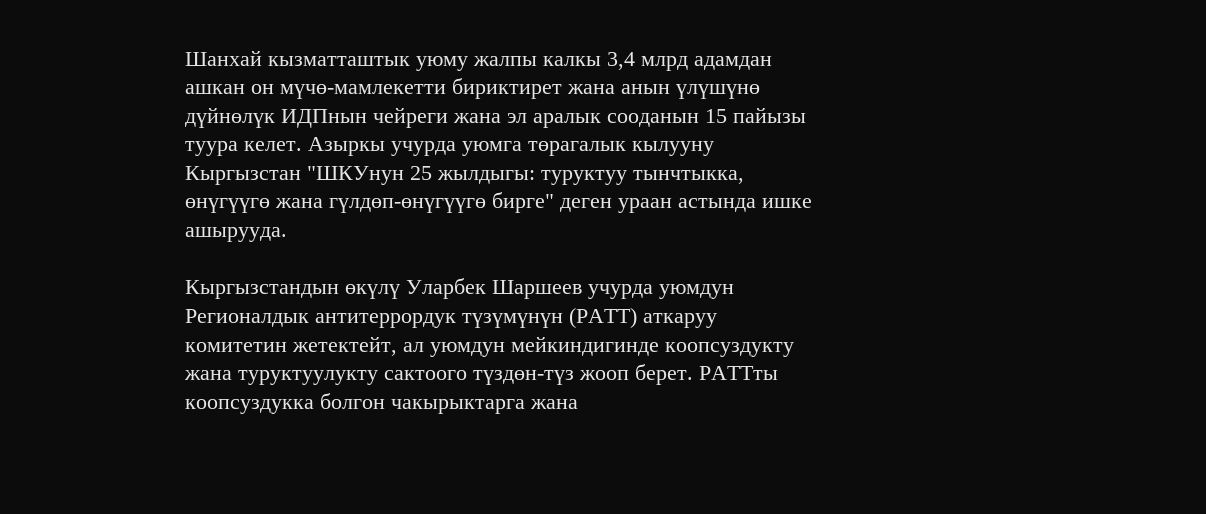Шанхай кызматташтык уюму жалпы калкы 3,4 млрд адамдан ашкан он мүчө-мамлекетти бириктирет жана анын үлүшүнө дүйнөлүк ИДПнын чейреги жана эл аралык сооданын 15 пайызы туура келет. Азыркы учурда уюмга төрагалык кылууну Кыргызстан "ШКУнун 25 жылдыгы: туруктуу тынчтыкка, өнүгүүгө жана гүлдөп-өнүгүүгө бирге" деген ураан астында ишке ашырууда.

Кыргызстандын өкүлү Уларбек Шаршеев учурда уюмдун Регионалдык антитеррордук түзүмүнүн (РАТТ) аткаруу комитетин жетектейт, ал уюмдун мейкиндигинде коопсуздукту жана туруктуулукту сактоого түздөн-түз жооп берет. РАТТты коопсуздукка болгон чакырыктарга жана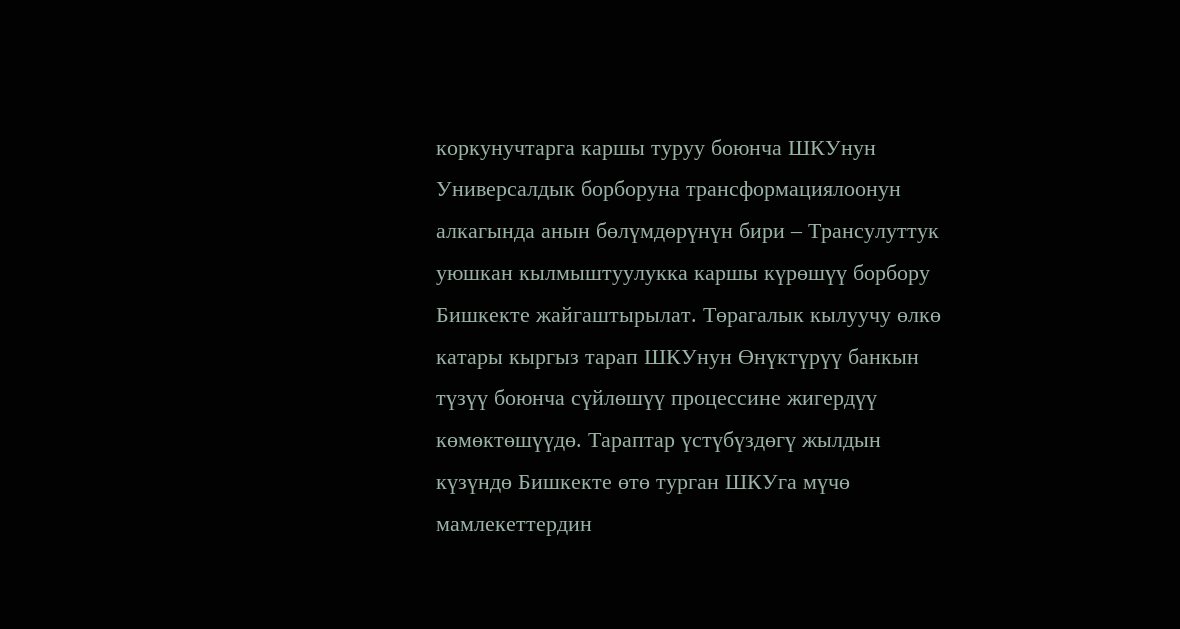коркунучтарга каршы туруу боюнча ШКУнун Универсалдык борборуна трансформациялоонун алкагында анын бөлүмдөрүнүн бири – Трансулуттук уюшкан кылмыштуулукка каршы күрөшүү борбору Бишкекте жайгаштырылат. Төрагалык кылуучу өлкө катары кыргыз тарап ШКУнун Өнүктүрүү банкын түзүү боюнча сүйлөшүү процессине жигердүү көмөктөшүүдө. Тараптар үстүбүздөгү жылдын күзүндө Бишкекте өтө турган ШКУга мүчө мамлекеттердин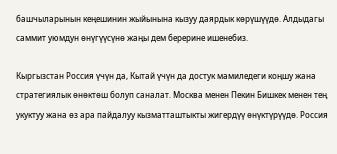башчыларынын кеңешинин жыйынына кызуу даярдык көрүшүүдө. Алдыдагы саммит уюмдун өнүгүүсүнө жаңы дем берерине ишенебиз.

Кыргызстан Россия үчүн да, Кытай үчүн да достук мамиледеги коңшу жана стратегиялык өнөктөш болуп саналат. Москва менен Пекин Бишкек менен тең укуктуу жана өз ара пайдалуу кызматташтыкты жигердүү өнүктүрүүдө. Россия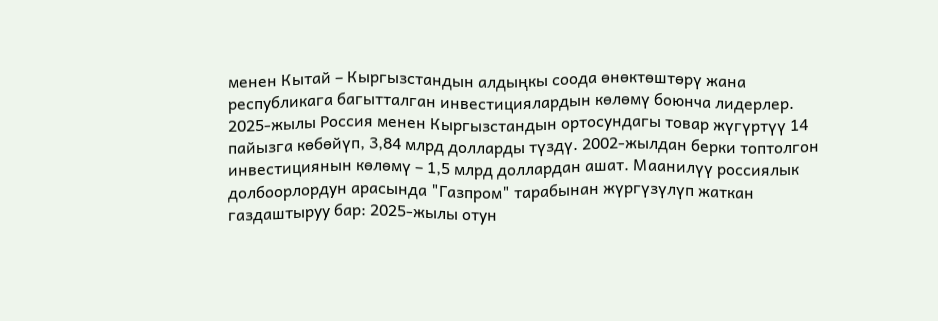менен Кытай – Кыргызстандын алдыңкы соода өнөктөштөрү жана республикага багытталган инвестициялардын көлөмү боюнча лидерлер. 2025-жылы Россия менен Кыргызстандын ортосундагы товар жүгүртүү 14 пайызга көбөйүп, 3,84 млрд долларды түздү. 2002-жылдан берки топтолгон инвестициянын көлөмү – 1,5 млрд доллардан ашат. Маанилүү россиялык долбоорлордун арасында "Газпром" тарабынан жүргүзүлүп жаткан газдаштыруу бар: 2025-жылы отун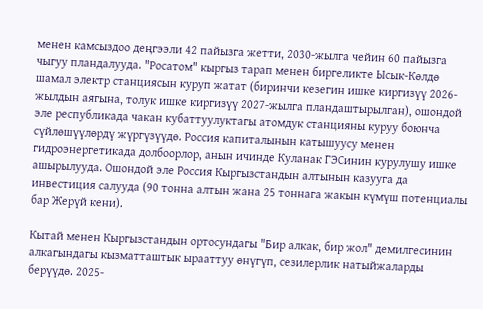менен камсыздоо деңгээли 42 пайызга жетти, 2030-жылга чейин 60 пайызга чыгуу пландалууда. "Росатом" кыргыз тарап менен биргеликте Ысык-Көлдө шамал электр станциясын куруп жатат (биринчи кезегин ишке киргизүү 2026-жылдын аягына, толук ишке киргизүү 2027-жылга пландаштырылган), ошондой эле республикада чакан кубаттуулуктагы атомдук станцияны куруу боюнча сүйлөшүүлөрдү жүргүзүүдө. Россия капиталынын катышуусу менен гидроэнергетикада долбоорлор, анын ичинде Куланак ГЭСинин курулушу ишке ашырылууда. Ошондой эле Россия Кыргызстандын алтынын казууга да инвестиция салууда (90 тонна алтын жана 25 тоннага жакын күмүш потенциалы бар Жерүй кени).

Кытай менен Кыргызстандын ортосундагы "Бир алкак, бир жол" демилгесинин алкагындагы кызматташтык ырааттуу өнүгүп, сезилерлик натыйжаларды берүүдө. 2025-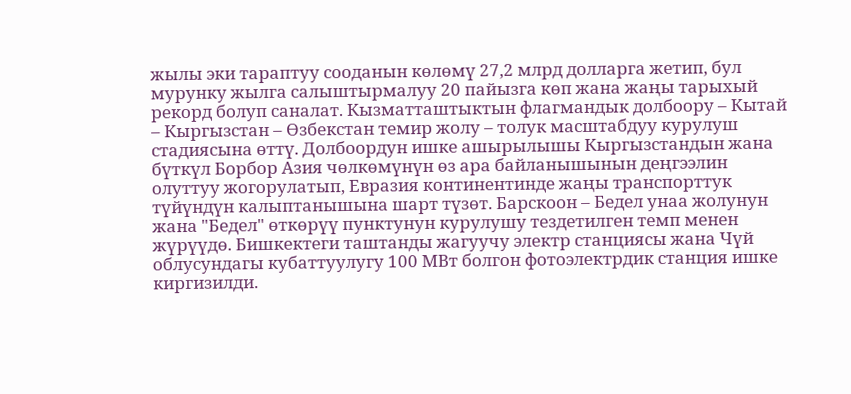жылы эки тараптуу сооданын көлөмү 27,2 млрд долларга жетип, бул мурунку жылга салыштырмалуу 20 пайызга көп жана жаңы тарыхый рекорд болуп саналат. Кызматташтыктын флагмандык долбоору – Кытай – Кыргызстан – Өзбекстан темир жолу – толук масштабдуу курулуш стадиясына өттү. Долбоордун ишке ашырылышы Кыргызстандын жана бүткүл Борбор Азия чөлкөмүнүн өз ара байланышынын деңгээлин олуттуу жогорулатып, Евразия континентинде жаңы транспорттук түйүндүн калыптанышына шарт түзөт. Барскоон – Бедел унаа жолунун жана "Бедел" өткөрүү пунктунун курулушу тездетилген темп менен жүрүүдө. Бишкектеги таштанды жагуучу электр станциясы жана Чүй облусундагы кубаттуулугу 100 МВт болгон фотоэлектрдик станция ишке киргизилди.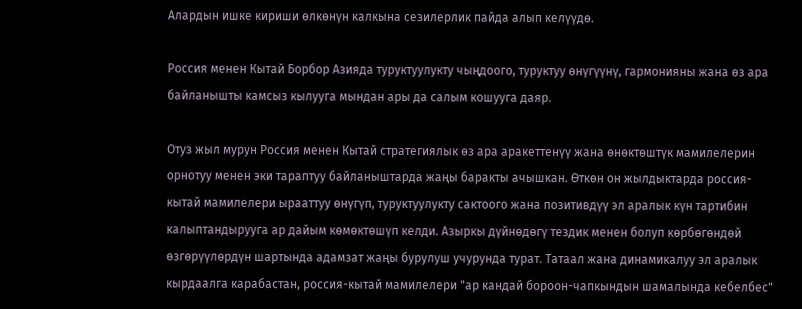Алардын ишке кириши өлкөнүн калкына сезилерлик пайда алып келүүдө.

Россия менен Кытай Борбор Азияда туруктуулукту чыңдоого, туруктуу өнүгүүнү, гармонияны жана өз ара байланышты камсыз кылууга мындан ары да салым кошууга даяр.

Отуз жыл мурун Россия менен Кытай стратегиялык өз ара аракеттенүү жана өнөктөштүк мамилелерин орнотуу менен эки тараптуу байланыштарда жаңы баракты ачышкан. Өткөн он жылдыктарда россия-кытай мамилелери ырааттуу өнүгүп, туруктуулукту сактоого жана позитивдүү эл аралык күн тартибин калыптандырууга ар дайым көмөктөшүп келди. Азыркы дүйнөдөгү тездик менен болуп көрбөгөндөй өзгөрүүлөрдүн шартында адамзат жаңы бурулуш учурунда турат. Татаал жана динамикалуу эл аралык кырдаалга карабастан, россия-кытай мамилелери "ар кандай бороон-чапкындын шамалында кебелбес"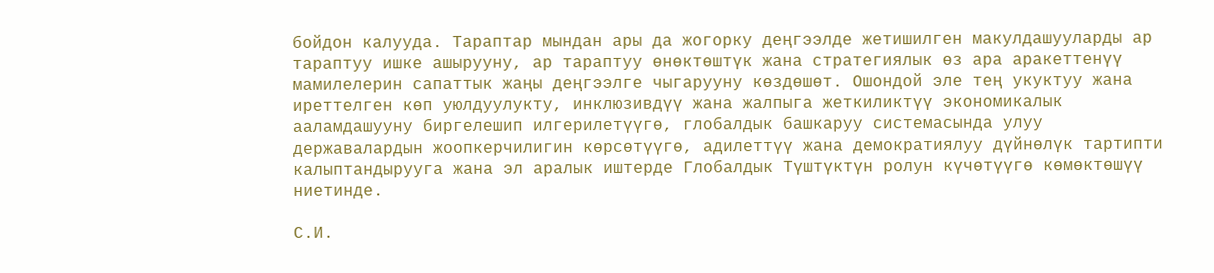бойдон калууда. Тараптар мындан ары да жогорку деңгээлде жетишилген макулдашууларды ар тараптуу ишке ашырууну, ар тараптуу өнөктөштүк жана стратегиялык өз ара аракеттенүү мамилелерин сапаттык жаңы деңгээлге чыгарууну көздөшөт. Ошондой эле тең укуктуу жана иреттелген көп уюлдуулукту, инклюзивдүү жана жалпыга жеткиликтүү экономикалык ааламдашууну биргелешип илгерилетүүгө, глобалдык башкаруу системасында улуу державалардын жоопкерчилигин көрсөтүүгө, адилеттүү жана демократиялуу дүйнөлүк тартипти калыптандырууга жана эл аралык иштерде Глобалдык Түштүктүн ролун күчөтүүгө көмөктөшүү ниетинде.

С.И.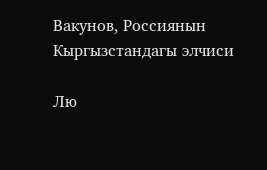Вакунов, Россиянын Кыргызстандагы элчиси

Лю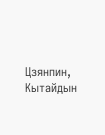Цзянпин, Кытайдын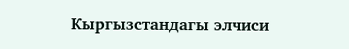Кыргызстандагы элчиси